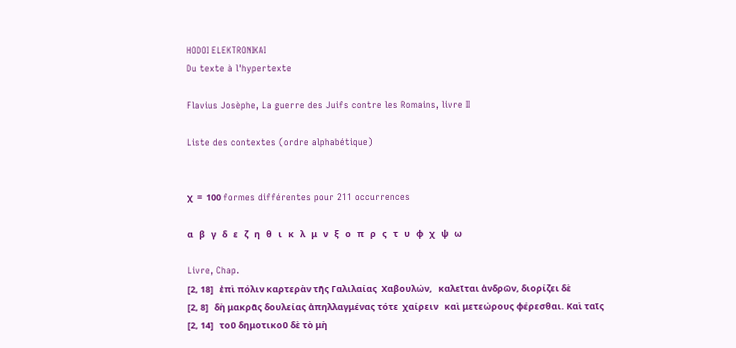HODOI ELEKTRONIKAI
Du texte à l'hypertexte

Flavius Josèphe, La guerre des Juifs contre les Romains, livre II

Liste des contextes (ordre alphabétique)


χ  =  100 formes différentes pour 211 occurrences

α   β   γ   δ   ε   ζ   η   θ   ι   κ   λ   μ   ν   ξ   ο   π   ρ   ς   τ   υ   φ   χ   ψ   ω

Livre, Chap.
[2, 18]   ἐπὶ πόλιν καρτερὰν τῆς Γαλιλαίας  Χαβουλών,   καλεῖται ἀνδρῶν, διορίζει δὲ
[2, 8]   δὴ μακρᾶς δουλείας ἀπηλλαγμένας τότε  χαίρειν   καὶ μετεώρους φέρεσθαι. Καὶ ταῖς
[2, 14]   τοῦ δημοτικοῦ δὲ τὸ μὴ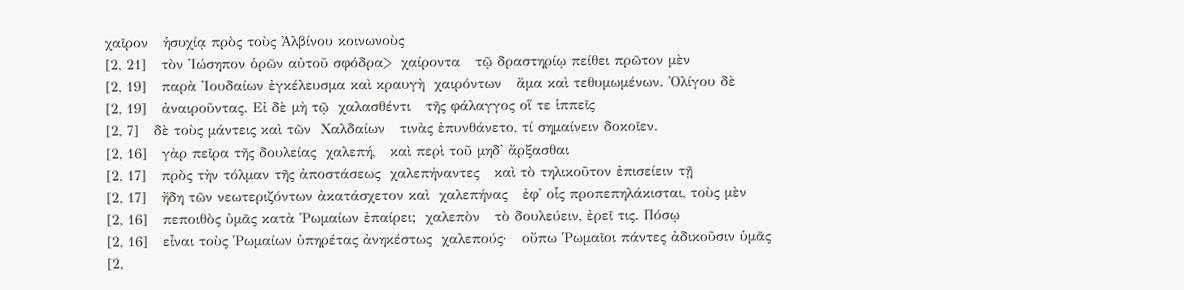χαῖρον   ἡσυχίᾳ πρὸς τοὺς Ἀλβίνου κοινωνοὺς
[2, 21]   τὸν Ἰώσηπον ὁρῶν αὐτοῦ σφόδρα>  χαίροντα   τῷ δραστηρίῳ πείθει πρῶτον μὲν
[2, 19]   παρὰ Ἰουδαίων ἐγκέλευσμα καὶ κραυγὴ  χαιρόντων   ἅμα καὶ τεθυμωμένων. Ὀλίγου δὲ
[2, 19]   ἀναιροῦντας. Εἰ δὲ μὴ τῷ  χαλασθέντι   τῆς φάλαγγος οἵ τε ἱππεῖς
[2, 7]   δὲ τοὺς μάντεις καὶ τῶν  Χαλδαίων   τινὰς ἐπυνθάνετο, τί σημαίνειν δοκοῖεν.
[2, 16]   γὰρ πεῖρα τῆς δουλείας  χαλεπή,   καὶ περὶ τοῦ μηδ' ἄρξασθαι
[2, 17]   πρὸς τὴν τόλμαν τῆς ἀποστάσεως  χαλεπήναντες   καὶ τὸ τηλικοῦτον ἐπισείειν τῇ
[2, 17]   ἤδη τῶν νεωτεριζόντων ἀκατάσχετον καὶ  χαλεπήνας   ἐφ' οἷς προπεπηλάκισται, τοὺς μὲν
[2, 16]   πεποιθὸς ὑμᾶς κατὰ Ῥωμαίων ἐπαίρει;  χαλεπὸν   τὸ δουλεύειν, ἐρεῖ τις. Πόσῳ
[2, 16]   εἶναι τοὺς Ῥωμαίων ὑπηρέτας ἀνηκέστως  χαλεπούς·   οὔπω Ῥωμαῖοι πάντες ἀδικοῦσιν ὑμᾶς
[2,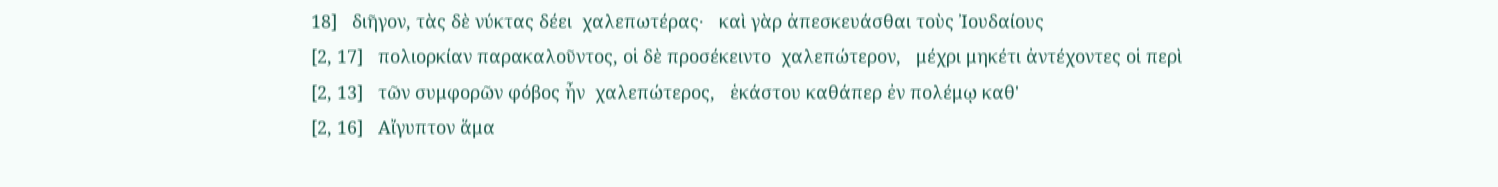18]   διῆγον, τὰς δὲ νύκτας δέει  χαλεπωτέρας·   καὶ γὰρ ἀπεσκευάσθαι τοὺς Ἰουδαίους
[2, 17]   πολιορκίαν παρακαλοῦντος, οἱ δὲ προσέκειντο  χαλεπώτερον,   μέχρι μηκέτι ἀντέχοντες οἱ περὶ
[2, 13]   τῶν συμφορῶν φόβος ἦν  χαλεπώτερος,   ἑκάστου καθάπερ ἐν πολέμῳ καθ'
[2, 16]   Αἴγυπτον ἅμα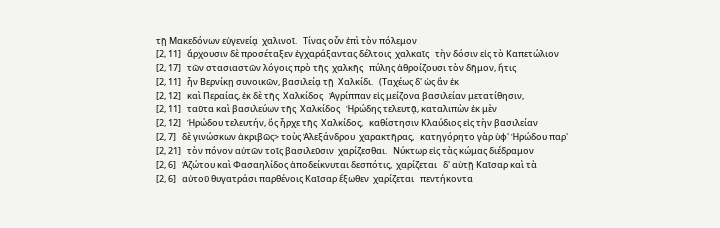τῇ Μακεδόνων εὐγενείᾳ  χαλινοῖ.   Τίνας οὖν ἐπὶ τὸν πόλεμον
[2, 11]   ἄρχουσιν δὲ προσέταξεν ἐγχαράξαντας δέλτοις  χαλκαῖς   τὴν δόσιν εἰς τὸ Καπετώλιον
[2, 17]   τῶν στασιαστῶν λόγοις πρὸ τῆς  χαλκῆς   πύλης ἀθροίζουσι τὸν δῆμον, ἥτις
[2, 11]   ἦν Βερνίκῃ συνοικῶν, βασιλείᾳ τῇ  Χαλκίδι.   (Ταχέως δ' ὡς ἂν ἐκ
[2, 12]   καὶ Περαίας, ἐκ δὲ τῆς  Χαλκίδος   Ἀγρίππαν εἰς μείζονα βασιλείαν μετατίθησιν,
[2, 11]   ταῦτα καὶ βασιλεύων τῆς  Χαλκίδος   Ἡρώδης τελευτᾷ, καταλιπὼν ἐκ μὲν
[2, 12]   Ἡρώδου τελευτήν, ὃς ἦρχε τῆς  Χαλκίδος,   καθίστησιν Κλαύδιος εἰς τὴν βασιλείαν
[2, 7]   δὲ γινώσκων ἀκριβῶς> τοὺς Ἀλεξάνδρου  χαρακτῆρας,   κατηγόρητο γὰρ ὑφ' Ἡρώδου παρ'
[2, 21]   τὸν πόνον αὐτῶν τοῖς βασιλεῦσιν  χαρίζεσθαι.   Νύκτωρ εἰς τὰς κώμας διέδραμον
[2, 6]   Ἀζώτου καὶ Φασαηλίδος ἀποδείκνυται δεσπότις,  χαρίζεται   δ' αὐτῇ Καῖσαρ καὶ τὰ
[2, 6]   αὐτοῦ θυγατράσι παρθένοις Καῖσαρ ἔξωθεν  χαρίζεται   πεντήκοντα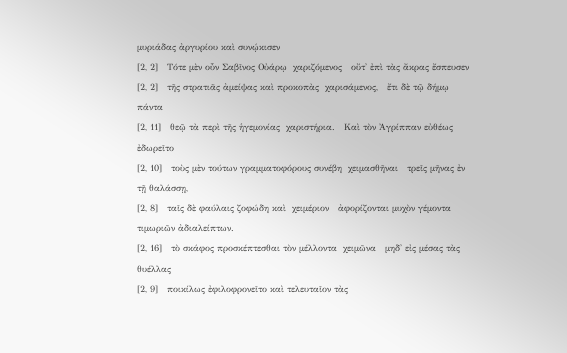μυριάδας ἀργυρίου καὶ συνῴκισεν
[2, 2]   Τότε μὲν οὖν Σαβῖνος Οὐάρῳ  χαριζόμενος   οὔτ' ἐπὶ τὰς ἄκρας ἔσπευσεν
[2, 2]   τῆς στρατιᾶς ἀμείψας καὶ προκοπὰς  χαρισάμενος,   ἔτι δὲ τῷ δήμῳ πάντα
[2, 11]   θεῷ τὰ περὶ τῆς ἡγεμονίας  χαριστήρια.   Καὶ τὸν Ἀγρίππαν εὐθέως ἐδωρεῖτο
[2, 10]   τοὺς μὲν τούτων γραμματοφόρους συνέβη  χειμασθῆναι   τρεῖς μῆνας ἐν τῇ θαλάσσῃ,
[2, 8]   ταῖς δὲ φαύλαις ζοφώδη καὶ  χειμέριον   ἀφορίζονται μυχὸν γέμοντα τιμωριῶν ἀδιαλείπτων.
[2, 16]   τὸ σκάφος προσκέπτεσθαι τὸν μέλλοντα  χειμῶνα   μηδ' εἰς μέσας τὰς θυέλλας
[2, 9]   ποικίλως ἐφιλοφρονεῖτο καὶ τελευταῖον τὰς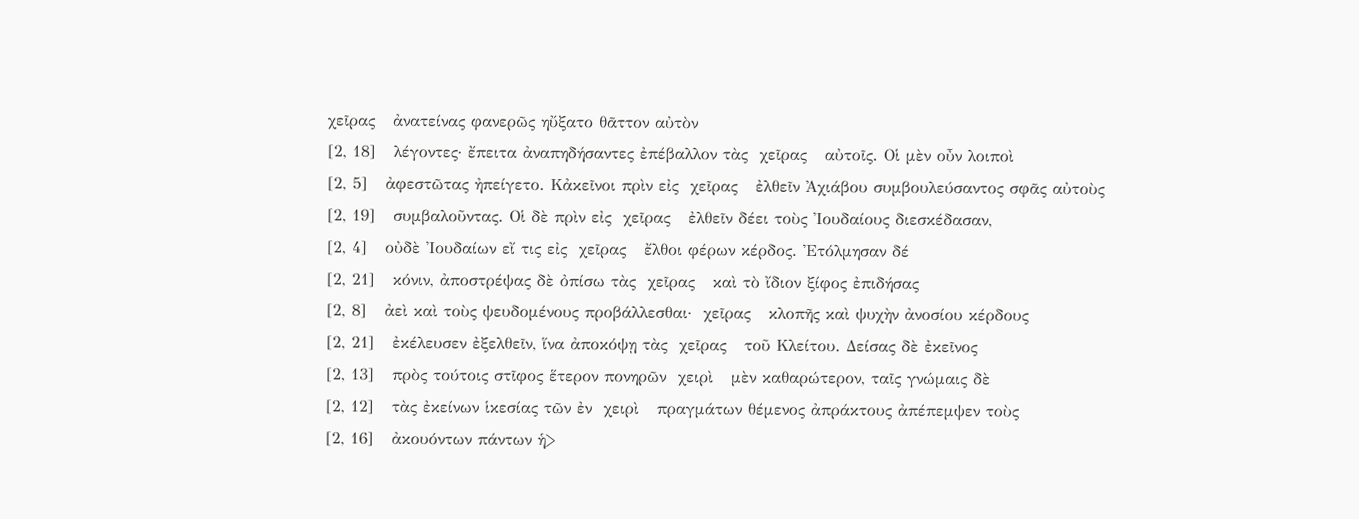χεῖρας   ἀνατείνας φανερῶς ηὔξατο θᾶττον αὐτὸν
[2, 18]   λέγοντες· ἔπειτα ἀναπηδήσαντες ἐπέβαλλον τὰς  χεῖρας   αὐτοῖς. Οἱ μὲν οὖν λοιποὶ
[2, 5]   ἀφεστῶτας ἠπείγετο. Κἀκεῖνοι πρὶν εἰς  χεῖρας   ἐλθεῖν Ἀχιάβου συμβουλεύσαντος σφᾶς αὐτοὺς
[2, 19]   συμβαλοῦντας. Οἱ δὲ πρὶν εἰς  χεῖρας   ἐλθεῖν δέει τοὺς Ἰουδαίους διεσκέδασαν,
[2, 4]   οὐδὲ Ἰουδαίων εἴ τις εἰς  χεῖρας   ἔλθοι φέρων κέρδος. Ἐτόλμησαν δέ
[2, 21]   κόνιν, ἀποστρέψας δὲ ὀπίσω τὰς  χεῖρας   καὶ τὸ ἴδιον ξίφος ἐπιδήσας
[2, 8]   ἀεὶ καὶ τοὺς ψευδομένους προβάλλεσθαι·  χεῖρας   κλοπῆς καὶ ψυχὴν ἀνοσίου κέρδους
[2, 21]   ἐκέλευσεν ἐξελθεῖν, ἵνα ἀποκόψῃ τὰς  χεῖρας   τοῦ Κλείτου. Δείσας δὲ ἐκεῖνος
[2, 13]   πρὸς τούτοις στῖφος ἕτερον πονηρῶν  χειρὶ   μὲν καθαρώτερον, ταῖς γνώμαις δὲ
[2, 12]   τὰς ἐκείνων ἱκεσίας τῶν ἐν  χειρὶ   πραγμάτων θέμενος ἀπράκτους ἀπέπεμψεν τοὺς
[2, 16]   ἀκουόντων πάντων ἡ>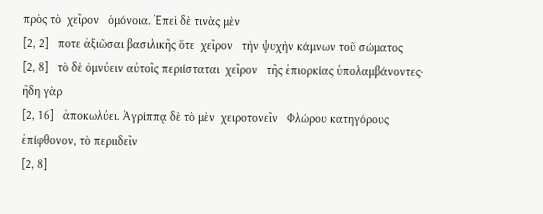πρὸς τὸ  χεῖρον   ὁμόνοια. Ἐπεὶ δὲ τινὰς μὲν
[2, 2]   ποτε ἀξιῶσαι βασιλικῆς ὅτε  χεῖρον   τὴν ψυχὴν κάμνων τοῦ σώματος
[2, 8]   τὸ δὲ ὀμνύειν αὐτοῖς περιίσταται  χεῖρον   τῆς ἐπιορκίας ὑπολαμβάνοντες· ἤδη γὰρ
[2, 16]   ἀποκωλύει. Ἀγρίππᾳ δὲ τὸ μὲν  χειροτονεῖν   Φλώρου κατηγόρους ἐπίφθονον, τὸ περιιδεῖν
[2, 8]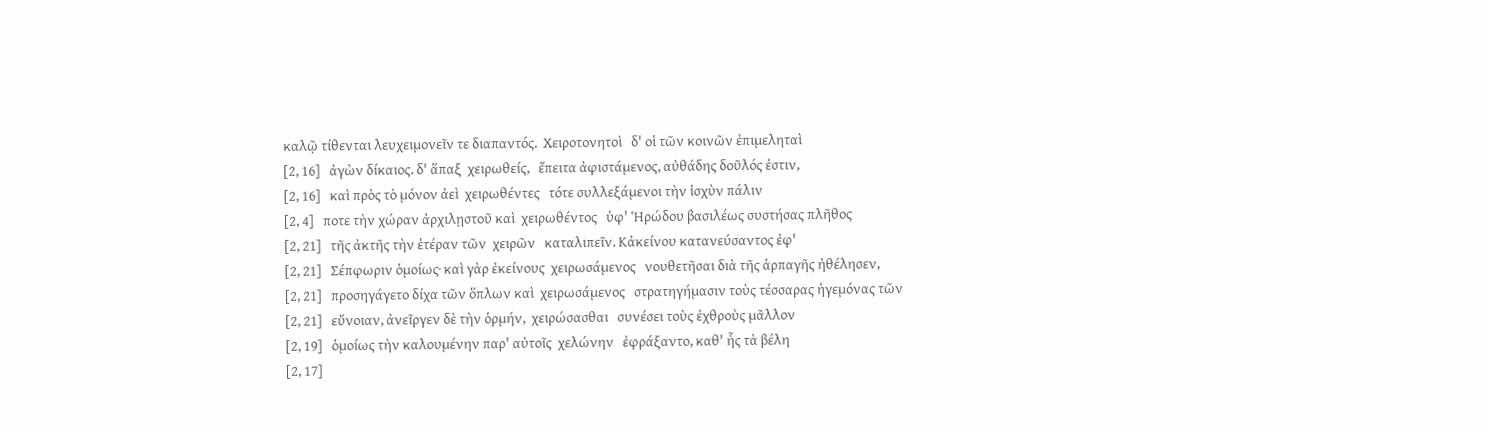καλῷ τίθενται λευχειμονεῖν τε διαπαντός.  Χειροτονητοὶ   δ' οἱ τῶν κοινῶν ἐπιμεληταὶ
[2, 16]   ἀγὼν δίκαιος. δ' ἅπαξ  χειρωθείς,   ἔπειτα ἀφιστάμενος, αὐθάδης δοῦλός ἐστιν,
[2, 16]   καὶ πρὸς τὸ μόνον ἀεὶ  χειρωθέντες   τότε συλλεξάμενοι τὴν ἰσχὺν πάλιν
[2, 4]   ποτε τὴν χώραν ἀρχιλῃστοῦ καὶ  χειρωθέντος   ὑφ' Ἡρώδου βασιλέως συστήσας πλῆθος
[2, 21]   τῆς ἀκτῆς τὴν ἑτέραν τῶν  χειρῶν   καταλιπεῖν. Κἀκείνου κατανεύσαντος ἐφ'
[2, 21]   Σέπφωριν ὁμοίως· καὶ γὰρ ἐκείνους  χειρωσάμενος   νουθετῆσαι διὰ τῆς ἁρπαγῆς ἠθέλησεν,
[2, 21]   προσηγάγετο δίχα τῶν ὅπλων καὶ  χειρωσάμενος   στρατηγήμασιν τοὺς τέσσαρας ἡγεμόνας τῶν
[2, 21]   εὔνοιαν, ἀνεῖργεν δὲ τὴν ὁρμήν,  χειρώσασθαι   συνέσει τοὺς ἐχθροὺς μᾶλλον
[2, 19]   ὁμοίως τὴν καλουμένην παρ' αὐτοῖς  χελώνην   ἐφράξαντο, καθ' ἧς τὰ βέλη
[2, 17]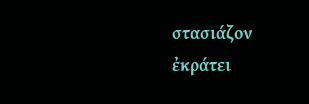στασιάζον ἐκράτει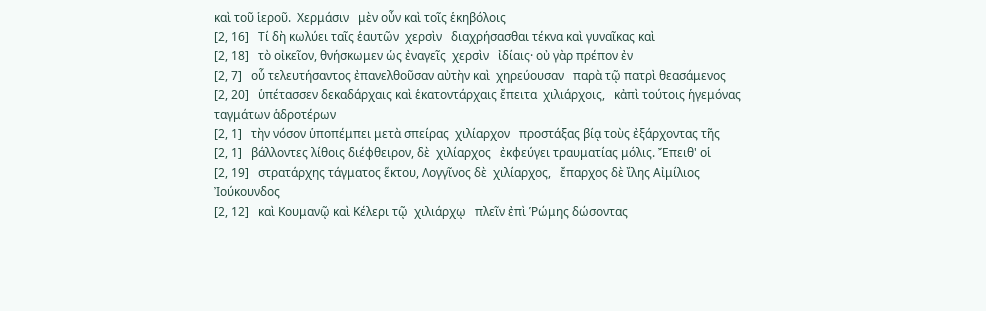καὶ τοῦ ἱεροῦ.  Χερμάσιν   μὲν οὖν καὶ τοῖς ἑκηβόλοις
[2, 16]   Τί δὴ κωλύει ταῖς ἑαυτῶν  χερσὶν   διαχρήσασθαι τέκνα καὶ γυναῖκας καὶ
[2, 18]   τὸ οἰκεῖον, θνήσκωμεν ὡς ἐναγεῖς  χερσὶν   ἰδίαις· οὐ γὰρ πρέπον ἐν
[2, 7]   οὗ τελευτήσαντος ἐπανελθοῦσαν αὐτὴν καὶ  χηρεύουσαν   παρὰ τῷ πατρὶ θεασάμενος
[2, 20]   ὑπέτασσεν δεκαδάρχαις καὶ ἑκατοντάρχαις ἔπειτα  χιλιάρχοις,   κἀπὶ τούτοις ἡγεμόνας ταγμάτων ἁδροτέρων
[2, 1]   τὴν νόσον ὑποπέμπει μετὰ σπείρας  χιλίαρχον   προστάξας βίᾳ τοὺς ἐξάρχοντας τῆς
[2, 1]   βάλλοντες λίθοις διέφθειρον, δὲ  χιλίαρχος   ἐκφεύγει τραυματίας μόλις. Ἔπειθ' οἱ
[2, 19]   στρατάρχης τάγματος ἕκτου, Λογγῖνος δὲ  χιλίαρχος,   ἔπαρχος δὲ ἴλης Αἰμίλιος Ἰούκουνδος
[2, 12]   καὶ Κουμανῷ καὶ Κέλερι τῷ  χιλιάρχῳ   πλεῖν ἐπὶ Ῥώμης δώσοντας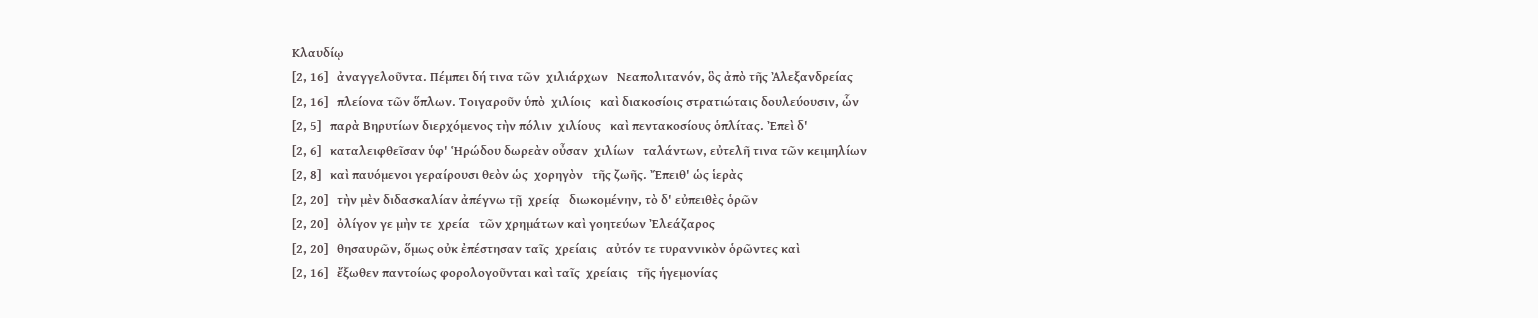Κλαυδίῳ
[2, 16]   ἀναγγελοῦντα. Πέμπει δή τινα τῶν  χιλιάρχων   Νεαπολιτανόν, ὃς ἀπὸ τῆς Ἀλεξανδρείας
[2, 16]   πλείονα τῶν ὅπλων. Τοιγαροῦν ὑπὸ  χιλίοις   καὶ διακοσίοις στρατιώταις δουλεύουσιν, ὧν
[2, 5]   παρὰ Βηρυτίων διερχόμενος τὴν πόλιν  χιλίους   καὶ πεντακοσίους ὁπλίτας. Ἐπεὶ δ'
[2, 6]   καταλειφθεῖσαν ὑφ' Ἡρώδου δωρεὰν οὖσαν  χιλίων   ταλάντων, εὐτελῆ τινα τῶν κειμηλίων
[2, 8]   καὶ παυόμενοι γεραίρουσι θεὸν ὡς  χορηγὸν   τῆς ζωῆς. Ἔπειθ' ὡς ἱερὰς
[2, 20]   τὴν μὲν διδασκαλίαν ἀπέγνω τῇ  χρείᾳ   διωκομένην, τὸ δ' εὐπειθὲς ὁρῶν
[2, 20]   ὀλίγον γε μὴν τε  χρεία   τῶν χρημάτων καὶ γοητεύων Ἐλεάζαρος
[2, 20]   θησαυρῶν, ὅμως οὐκ ἐπέστησαν ταῖς  χρείαις   αὐτόν τε τυραννικὸν ὁρῶντες καὶ
[2, 16]   ἔξωθεν παντοίως φορολογοῦνται καὶ ταῖς  χρείαις   τῆς ἡγεμονίας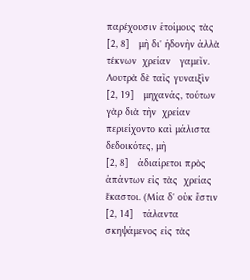παρέχουσιν ἑτοίμους τὰς
[2, 8]   μὴ δι' ἡδονὴν ἀλλὰ τέκνων  χρείαν   γαμεῖν. Λουτρὰ δὲ ταῖς γυναιξὶν
[2, 19]   μηχανάς, τούτων γὰρ διὰ τὴν  χρείαν   περιείχοντο καὶ μάλιστα δεδοικότες, μὴ
[2, 8]   ἀδιαίρετοι πρὸς ἁπάντων εἰς τὰς  χρείας   ἕκαστοι. (Μία δ' οὐκ ἔστιν
[2, 14]   τάλαντα σκηψάμενος εἰς τὰς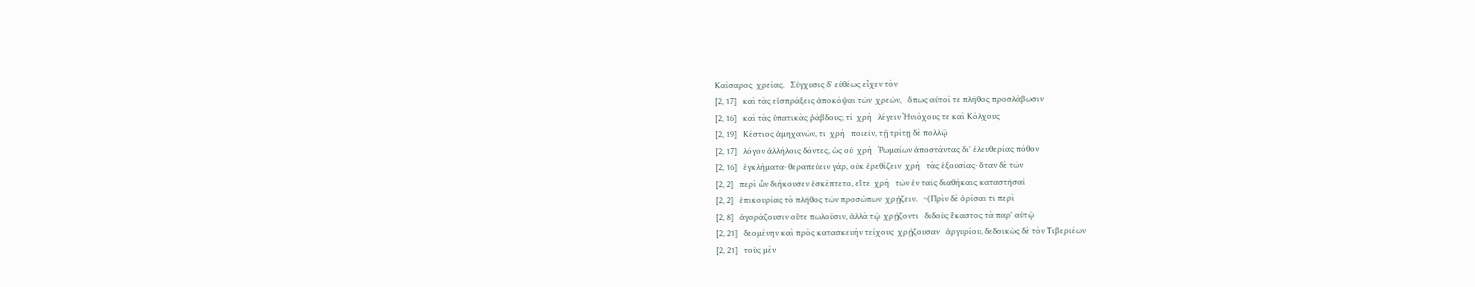Καίσαρος  χρείας.   Σύγχυσις δ' εὐθέως εἶχεν τὸν
[2, 17]   καὶ τὰς εἰσπράξεις ἀποκόψαι τῶν  χρεῶν,   ὅπως αὐτοί τε πλῆθος προσλάβωσιν
[2, 16]   καὶ τὰς ὑπατικὰς ῥάβδους; τί  χρὴ   λέγειν Ἡνιόχους τε καὶ Κόλχους
[2, 19]   Κέστιος ἀμηχανῶν, τι  χρὴ   ποιεῖν, τῇ τρίτῃ δὲ πολλῷ
[2, 17]   λόγον ἀλλήλοις δόντες, ὡς οὐ  χρὴ   Ῥωμαίων ἀποστάντας δι' ἐλευθερίας πόθον
[2, 16]   ἐγκλήματα· θεραπεύειν γάρ, οὐκ ἐρεθίζειν  χρὴ   τὰς ἐξουσίας· ὅταν δὲ τῶν
[2, 2]   περὶ ὧν διήκουσεν ἐσκέπτετο, εἴτε  χρὴ   τῶν ἐν ταῖς διαθήκαις καταστῆσαί
[2, 2]   ἐπικουρίας τὸ πλῆθος τῶν προσώπων  χρῄζειν.   ~(Πρὶν δὲ ὁρίσαι τι περὶ
[2, 8]   ἀγοράζουσιν οὔτε πωλοῦσιν, ἀλλὰ τῷ  χρῄζοντι   διδοὺς ἕκαστος τὰ παρ' αὐτῷ
[2, 21]   δεομένην καὶ πρὸς κατασκευὴν τείχους  χρῄζουσαν   ἀργυρίου, δεδοικὼς δὲ τὸν Τιβεριέων
[2, 21]   τοὺς μὲν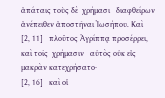ἀπάταις τοὺς δὲ  χρήμασι   διαφθείρων ἀνέπειθεν ἀποστῆναι Ἰωσήπου. Καὶ
[2, 11]   πλοῦτος Ἀγρίππᾳ προσέρρει, καὶ τοῖς  χρήμασιν   αὐτὸς οὐκ εἰς μακρὰν κατεχρήσατο·
[2, 16]   καὶ οἱ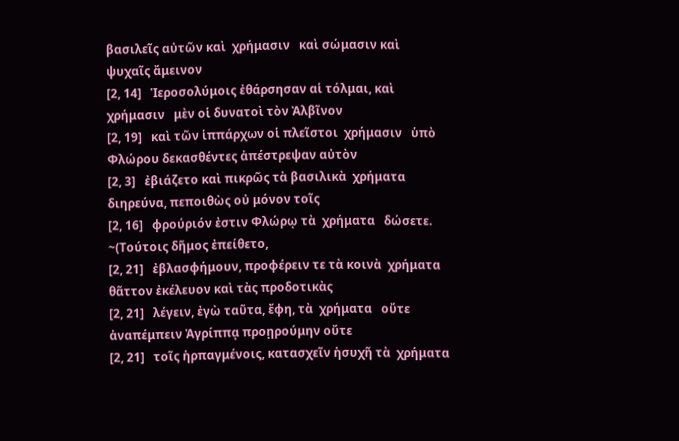βασιλεῖς αὐτῶν καὶ  χρήμασιν   καὶ σώμασιν καὶ ψυχαῖς ἄμεινον
[2, 14]   Ἱεροσολύμοις ἐθάρσησαν αἱ τόλμαι, καὶ  χρήμασιν   μὲν οἱ δυνατοὶ τὸν Ἀλβῖνον
[2, 19]   καὶ τῶν ἱππάρχων οἱ πλεῖστοι  χρήμασιν   ὑπὸ Φλώρου δεκασθέντες ἀπέστρεψαν αὐτὸν
[2, 3]   ἐβιάζετο καὶ πικρῶς τὰ βασιλικὰ  χρήματα   διηρεύνα, πεποιθὼς οὐ μόνον τοῖς
[2, 16]   φρούριόν ἐστιν Φλώρῳ τὰ  χρήματα   δώσετε. ~(Τούτοις δῆμος ἐπείθετο,
[2, 21]   ἐβλασφήμουν, προφέρειν τε τὰ κοινὰ  χρήματα   θᾶττον ἐκέλευον καὶ τὰς προδοτικὰς
[2, 21]   λέγειν, ἐγὼ ταῦτα, ἔφη, τὰ  χρήματα   οὔτε ἀναπέμπειν Ἀγρίππᾳ προῃρούμην οὔτε
[2, 21]   τοῖς ἡρπαγμένοις, κατασχεῖν ἡσυχῆ τὰ  χρήματα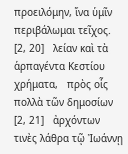προειλόμην, ἵνα ὑμῖν περιβάλωμαι τεῖχος.
[2, 20]   λείαν καὶ τὰ ἁρπαγέντα Κεστίου  χρήματα,   πρὸς οἷς πολλὰ τῶν δημοσίων
[2, 21]   ἀρχόντων τινὲς λάθρα τῷ Ἰωάννῃ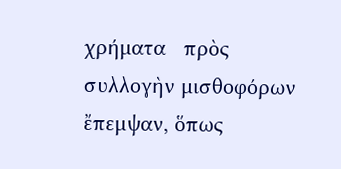χρήματα   πρὸς συλλογὴν μισθοφόρων ἔπεμψαν, ὅπως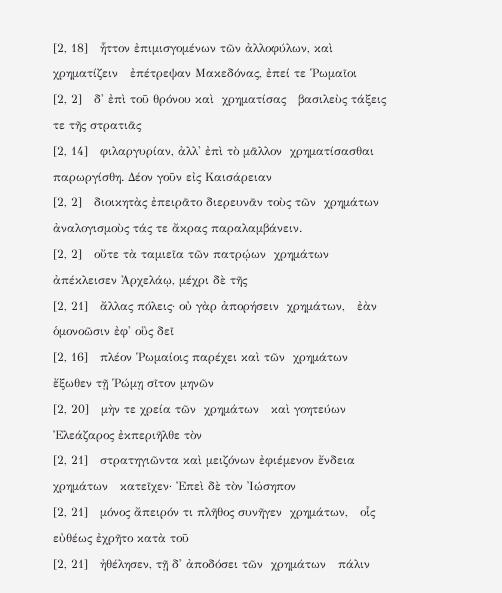[2, 18]   ἧττον ἐπιμισγομένων τῶν ἀλλοφύλων, καὶ  χρηματίζειν   ἐπέτρεψαν Μακεδόνας, ἐπεί τε Ῥωμαῖοι
[2, 2]   δ' ἐπὶ τοῦ θρόνου καὶ  χρηματίσας   βασιλεὺς τάξεις τε τῆς στρατιᾶς
[2, 14]   φιλαργυρίαν, ἀλλ' ἐπὶ τὸ μᾶλλον  χρηματίσασθαι   παρωργίσθη. Δέον γοῦν εἰς Καισάρειαν
[2, 2]   διοικητὰς ἐπειρᾶτο διερευνᾶν τοὺς τῶν  χρημάτων   ἀναλογισμοὺς τάς τε ἄκρας παραλαμβάνειν.
[2, 2]   οὔτε τὰ ταμιεῖα τῶν πατρῴων  χρημάτων   ἀπέκλεισεν Ἀρχελάῳ, μέχρι δὲ τῆς
[2, 21]   ἄλλας πόλεις· οὐ γὰρ ἀπορήσειν  χρημάτων,   ἐὰν ὁμονοῶσιν ἐφ' οὓς δεῖ
[2, 16]   πλέον Ῥωμαίοις παρέχει καὶ τῶν  χρημάτων   ἔξωθεν τῇ Ῥώμῃ σῖτον μηνῶν
[2, 20]   μὴν τε χρεία τῶν  χρημάτων   καὶ γοητεύων Ἐλεάζαρος ἐκπεριῆλθε τὸν
[2, 21]   στρατηγιῶντα καὶ μειζόνων ἐφιέμενον ἔνδεια  χρημάτων   κατεῖχεν· Ἐπεὶ δὲ τὸν Ἰώσηπον
[2, 21]   μόνος ἄπειρόν τι πλῆθος συνῆγεν  χρημάτων,   οἷς εὐθέως ἐχρῆτο κατὰ τοῦ
[2, 21]   ἠθέλησεν, τῇ δ' ἀποδόσει τῶν  χρημάτων   πάλιν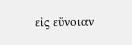εἰς εὔνοιαν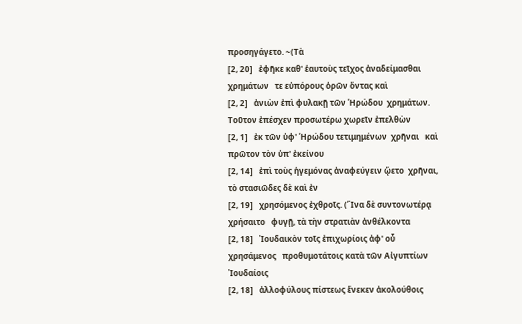προσηγάγετο. ~(Τὰ
[2, 20]   ἐφῆκε καθ' ἑαυτοὺς τεῖχος ἀναδείμασθαι  χρημάτων   τε εὐπόρους ὁρῶν ὄντας καὶ
[2, 2]   ἀνιὼν ἐπὶ φυλακῇ τῶν Ἡρώδου  χρημάτων.   Τοῦτον ἐπέσχεν προσωτέρω χωρεῖν ἐπελθὼν
[2, 1]   ἐκ τῶν ὑφ' Ἡρώδου τετιμημένων  χρῆναι   καὶ πρῶτον τὸν ὑπ' ἐκείνου
[2, 14]   ἐπὶ τοὺς ἡγεμόνας ἀναφεύγειν ᾤετο  χρῆναι,   τὸ στασιῶδες δὲ καὶ ἐν
[2, 19]   χρησόμενος ἐχθροῖς. (Ἵνα δὲ συντονωτέρᾳ  χρήσαιτο   φυγῇ, τὰ τὴν στρατιὰν ἀνθέλκοντα
[2, 18]   Ἰουδαικὸν τοῖς ἐπιχωρίοις ἀφ' οὗ  χρησάμενος   προθυμοτάτοις κατὰ τῶν Αἰγυπτίων Ἰουδαίοις
[2, 18]   ἀλλοφύλους πίστεως ἕνεκεν ἀκολούθοις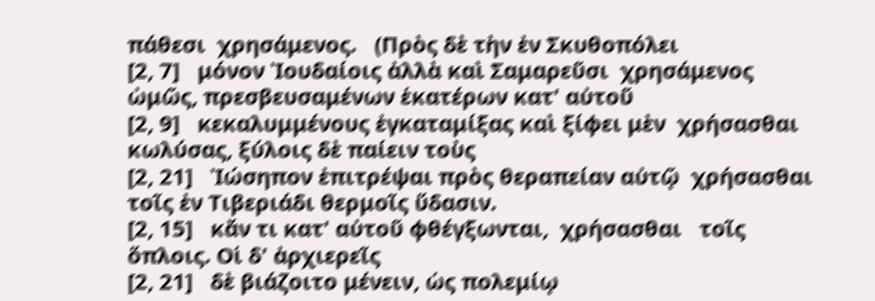πάθεσι  χρησάμενος.   (Πρὸς δὲ τὴν ἐν Σκυθοπόλει
[2, 7]   μόνον Ἰουδαίοις ἀλλὰ καὶ Σαμαρεῦσι  χρησάμενος   ὠμῶς, πρεσβευσαμένων ἑκατέρων κατ' αὐτοῦ
[2, 9]   κεκαλυμμένους ἐγκαταμίξας καὶ ξίφει μὲν  χρήσασθαι   κωλύσας, ξύλοις δὲ παίειν τοὺς
[2, 21]   Ἰώσηπον ἐπιτρέψαι πρὸς θεραπείαν αὐτῷ  χρήσασθαι   τοῖς ἐν Τιβεριάδι θερμοῖς ὕδασιν.
[2, 15]   κἄν τι κατ' αὐτοῦ φθέγξωνται,  χρήσασθαι   τοῖς ὅπλοις. Οἱ δ' ἀρχιερεῖς
[2, 21]   δὲ βιάζοιτο μένειν, ὡς πολεμίῳ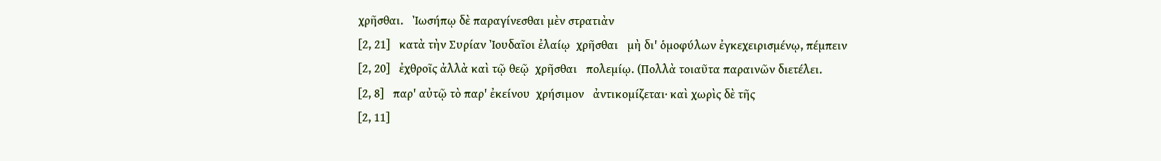χρῆσθαι.   Ἰωσήπῳ δὲ παραγίνεσθαι μὲν στρατιὰν
[2, 21]   κατὰ τὴν Συρίαν Ἰουδαῖοι ἐλαίῳ  χρῆσθαι   μὴ δι' ὁμοφύλων ἐγκεχειρισμένῳ, πέμπειν
[2, 20]   ἐχθροῖς ἀλλὰ καὶ τῷ θεῷ  χρῆσθαι   πολεμίῳ. (Πολλὰ τοιαῦτα παραινῶν διετέλει.
[2, 8]   παρ' αὐτῷ τὸ παρ' ἐκείνου  χρήσιμον   ἀντικομίζεται· καὶ χωρὶς δὲ τῆς
[2, 11]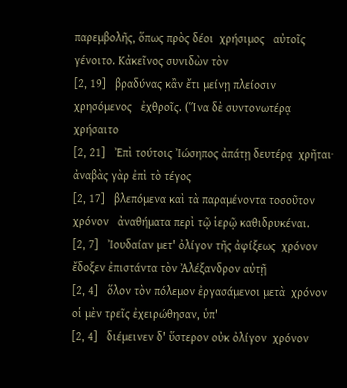παρεμβολῆς, ὅπως πρὸς δέοι  χρήσιμος   αὐτοῖς γένοιτο. Κἀκεῖνος συνιδὼν τὸν
[2, 19]   βραδύνας κἂν ἔτι μείνῃ πλείοσιν  χρησόμενος   ἐχθροῖς. (Ἵνα δὲ συντονωτέρᾳ χρήσαιτο
[2, 21]   Ἐπὶ τούτοις Ἰώσηπος ἀπάτῃ δευτέρᾳ  χρῆται·   ἀναβὰς γὰρ ἐπὶ τὸ τέγος
[2, 17]   βλεπόμενα καὶ τὰ παραμένοντα τοσοῦτον  χρόνον   ἀναθήματα περὶ τῷ ἱερῷ καθιδρυκέναι.
[2, 7]   Ἰουδαίαν μετ' ὀλίγον τῆς ἀφίξεως  χρόνον   ἔδοξεν ἐπιστάντα τὸν Ἀλέξανδρον αὐτῇ
[2, 4]   ὅλον τὸν πόλεμον ἐργασάμενοι μετὰ  χρόνον   οἱ μὲν τρεῖς ἐχειρώθησαν, ὑπ'
[2, 4]   διέμεινεν δ' ὕστερον οὐκ ὀλίγον  χρόνον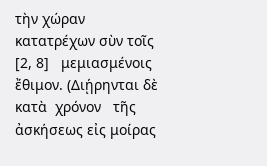τὴν χώραν κατατρέχων σὺν τοῖς
[2, 8]   μεμιασμένοις ἔθιμον. (Διῄρηνται δὲ κατὰ  χρόνον   τῆς ἀσκήσεως εἰς μοίρας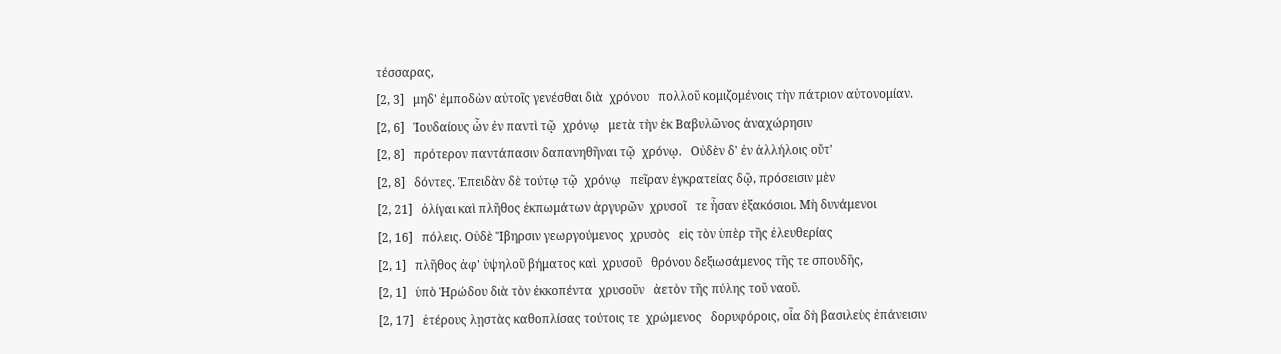τέσσαρας,
[2, 3]   μηδ' ἐμποδὼν αὐτοῖς γενέσθαι διὰ  χρόνου   πολλοῦ κομιζομένοις τὴν πάτριον αὐτονομίαν.
[2, 6]   Ἰουδαίους ὧν ἐν παντὶ τῷ  χρόνῳ   μετὰ τὴν ἐκ Βαβυλῶνος ἀναχώρησιν
[2, 8]   πρότερον παντάπασιν δαπανηθῆναι τῷ  χρόνῳ.   Οὐδὲν δ' ἐν ἀλλήλοις οὔτ'
[2, 8]   δόντες. Ἐπειδὰν δὲ τούτῳ τῷ  χρόνῳ   πεῖραν ἐγκρατείας δῷ, πρόσεισιν μὲν
[2, 21]   ὀλίγαι καὶ πλῆθος ἐκπωμάτων ἀργυρῶν  χρυσοῖ   τε ἦσαν ἑξακόσιοι. Μὴ δυνάμενοι
[2, 16]   πόλεις. Οὐδὲ Ἴβηρσιν γεωργούμενος  χρυσὸς   εἰς τὸν ὑπὲρ τῆς ἐλευθερίας
[2, 1]   πλῆθος ἀφ' ὑψηλοῦ βήματος καὶ  χρυσοῦ   θρόνου δεξιωσάμενος τῆς τε σπουδῆς,
[2, 1]   ὑπὸ Ἡρώδου διὰ τὸν ἐκκοπέντα  χρυσοῦν   ἀετὸν τῆς πύλης τοῦ ναοῦ.
[2, 17]   ἑτέρους λῃστὰς καθοπλίσας τούτοις τε  χρώμενος   δορυφόροις, οἷα δὴ βασιλεὺς ἐπάνεισιν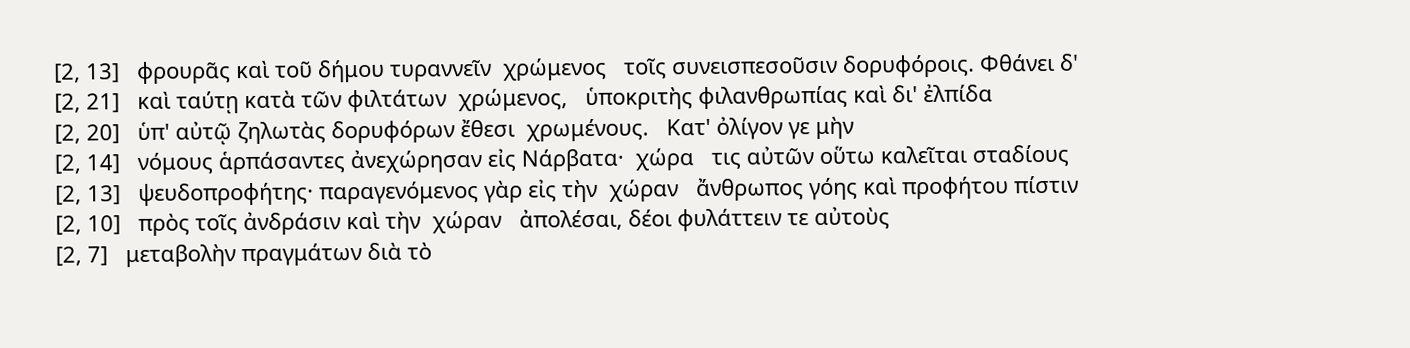[2, 13]   φρουρᾶς καὶ τοῦ δήμου τυραννεῖν  χρώμενος   τοῖς συνεισπεσοῦσιν δορυφόροις. Φθάνει δ'
[2, 21]   καὶ ταύτῃ κατὰ τῶν φιλτάτων  χρώμενος,   ὑποκριτὴς φιλανθρωπίας καὶ δι' ἐλπίδα
[2, 20]   ὑπ' αὐτῷ ζηλωτὰς δορυφόρων ἔθεσι  χρωμένους.   Κατ' ὀλίγον γε μὴν
[2, 14]   νόμους ἁρπάσαντες ἀνεχώρησαν εἰς Νάρβατα·  χώρα   τις αὐτῶν οὕτω καλεῖται σταδίους
[2, 13]   ψευδοπροφήτης· παραγενόμενος γὰρ εἰς τὴν  χώραν   ἄνθρωπος γόης καὶ προφήτου πίστιν
[2, 10]   πρὸς τοῖς ἀνδράσιν καὶ τὴν  χώραν   ἀπολέσαι, δέοι φυλάττειν τε αὐτοὺς
[2, 7]   μεταβολὴν πραγμάτων διὰ τὸ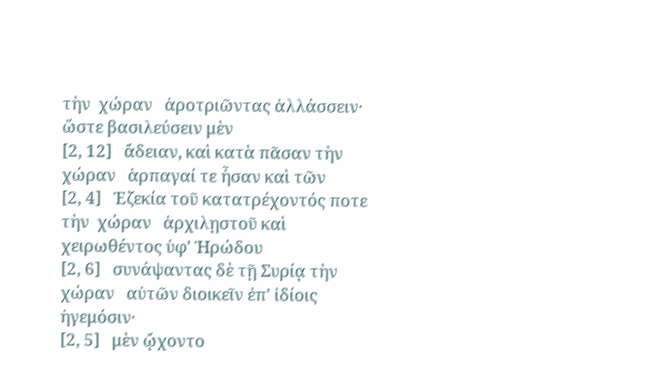τὴν  χώραν   ἀροτριῶντας ἀλλάσσειν· ὥστε βασιλεύσειν μὲν
[2, 12]   ἄδειαν, καὶ κατὰ πᾶσαν τὴν  χώραν   ἁρπαγαί τε ἦσαν καὶ τῶν
[2, 4]   Ἐζεκία τοῦ κατατρέχοντός ποτε τὴν  χώραν   ἀρχιλῃστοῦ καὶ χειρωθέντος ὑφ' Ἡρώδου
[2, 6]   συνάψαντας δὲ τῇ Συρίᾳ τὴν  χώραν   αὐτῶν διοικεῖν ἐπ' ἰδίοις ἡγεμόσιν·
[2, 5]   μὲν ᾤχοντο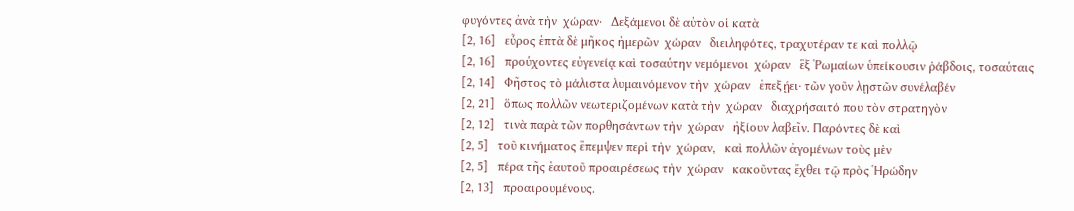φυγόντες ἀνὰ τὴν  χώραν·   Δεξάμενοι δὲ αὐτὸν οἱ κατὰ
[2, 16]   εὖρος ἑπτὰ δὲ μῆκος ἡμερῶν  χώραν   διειληφότες, τραχυτέραν τε καὶ πολλῷ
[2, 16]   προύχοντες εὐγενείᾳ καὶ τοσαύτην νεμόμενοι  χώραν   ἓξ Ῥωμαίων ὑπείκουσιν ῥάβδοις, τοσαύταις
[2, 14]   Φῆστος τὸ μάλιστα λυμαινόμενον τὴν  χώραν   ἐπεξῄει· τῶν γοῦν λῃστῶν συνέλαβέν
[2, 21]   ὅπως πολλῶν νεωτεριζομένων κατὰ τὴν  χώραν   διαχρήσαιτό που τὸν στρατηγὸν
[2, 12]   τινὰ παρὰ τῶν πορθησάντων τὴν  χώραν   ἠξίουν λαβεῖν. Παρόντες δὲ καὶ
[2, 5]   τοῦ κινήματος ἔπεμψεν περὶ τὴν  χώραν,   καὶ πολλῶν ἀγομένων τοὺς μὲν
[2, 5]   πέρα τῆς ἑαυτοῦ προαιρέσεως τὴν  χώραν   κακοῦντας ἔχθει τῷ πρὸς Ἡρώδην
[2, 13]   προαιρουμένους.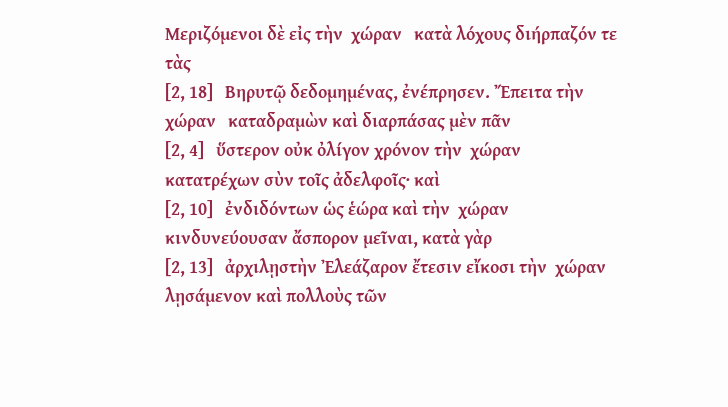Μεριζόμενοι δὲ εἰς τὴν  χώραν   κατὰ λόχους διήρπαζόν τε τὰς
[2, 18]   Βηρυτῷ δεδομημένας, ἐνέπρησεν. Ἔπειτα τὴν  χώραν   καταδραμὼν καὶ διαρπάσας μὲν πᾶν
[2, 4]   ὕστερον οὐκ ὀλίγον χρόνον τὴν  χώραν   κατατρέχων σὺν τοῖς ἀδελφοῖς· καὶ
[2, 10]   ἐνδιδόντων ὡς ἑώρα καὶ τὴν  χώραν   κινδυνεύουσαν ἄσπορον μεῖναι, κατὰ γὰρ
[2, 13]   ἀρχιλῃστὴν Ἐλεάζαρον ἔτεσιν εἴκοσι τὴν  χώραν   λῃσάμενον καὶ πολλοὺς τῶν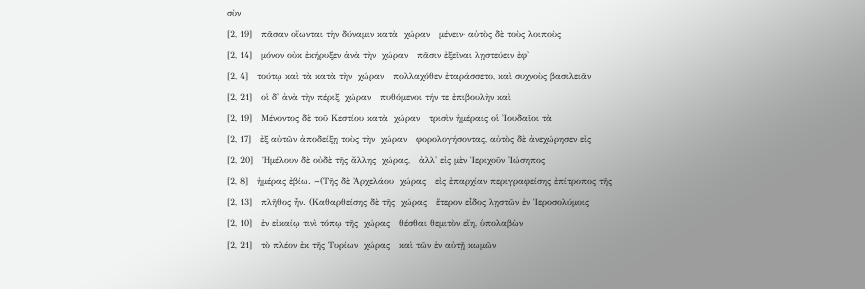σὺν
[2, 19]   πᾶσαν οἴωνται τὴν δύναμιν κατὰ  χώραν   μένειν· αὐτὸς δὲ τοὺς λοιποὺς
[2, 14]   μόνον οὐκ ἐκήρυξεν ἀνὰ τὴν  χώραν   πᾶσιν ἐξεῖναι λῃστεύειν ἐφ'
[2, 4]   τούτῳ καὶ τὰ κατὰ τὴν  χώραν   πολλαχόθεν ἐταράσσετο, καὶ συχνοὺς βασιλειᾶν
[2, 21]   οἱ δ' ἀνὰ τὴν πέριξ  χώραν   πυθόμενοι τήν τε ἐπιβουλὴν καὶ
[2, 19]   Μένοντος δὲ τοῦ Κεστίου κατὰ  χώραν   τρισὶν ἡμέραις οἱ Ἰουδαῖοι τὰ
[2, 17]   ἐξ αὐτῶν ἀποδείξῃ τοὺς τὴν  χώραν   φορολογήσοντας, αὐτὸς δὲ ἀνεχώρησεν εἰς
[2, 20]   Ἠμέλουν δὲ οὐδὲ τῆς ἄλλης  χώρας,   ἀλλ' εἰς μὲν Ἱεριχοῦν Ἰώσηπος
[2, 8]   ἡμέρας ἐβίω. ~(Τῆς δὲ Ἀρχελάου  χώρας   εἰς ἐπαρχίαν περιγραφείσης ἐπίτροπος τῆς
[2, 13]   πλῆθος ἦν. (Καθαρθείσης δὲ τῆς  χώρας   ἕτερον εἶδος λῃστῶν ἐν Ἱεροσολύμοις
[2, 10]   ἐν εἰκαίῳ τινὶ τόπῳ τῆς  χώρας   θέσθαι θεμιτὸν εἴη, ὑπολαβὼν
[2, 21]   τὸ πλέον ἐκ τῆς Τυρίων  χώρας   καὶ τῶν ἐν αὐτῇ κωμῶν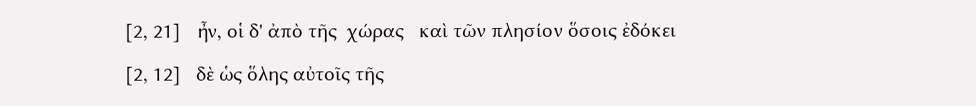[2, 21]   ἦν, οἱ δ' ἀπὸ τῆς  χώρας   καὶ τῶν πλησίον ὅσοις ἐδόκει
[2, 12]   δὲ ὡς ὅλης αὐτοῖς τῆς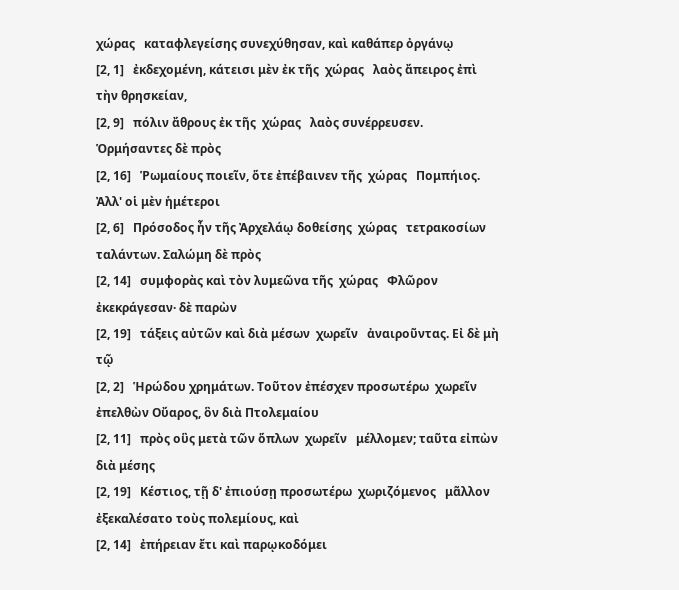χώρας   καταφλεγείσης συνεχύθησαν, καὶ καθάπερ ὀργάνῳ
[2, 1]   ἐκδεχομένη, κάτεισι μὲν ἐκ τῆς  χώρας   λαὸς ἄπειρος ἐπὶ τὴν θρησκείαν,
[2, 9]   πόλιν ἄθρους ἐκ τῆς  χώρας   λαὸς συνέρρευσεν. Ὁρμήσαντες δὲ πρὸς
[2, 16]   Ῥωμαίους ποιεῖν, ὅτε ἐπέβαινεν τῆς  χώρας   Πομπήιος. Ἀλλ' οἱ μὲν ἡμέτεροι
[2, 6]   Πρόσοδος ἦν τῆς Ἀρχελάῳ δοθείσης  χώρας   τετρακοσίων ταλάντων. Σαλώμη δὲ πρὸς
[2, 14]   συμφορὰς καὶ τὸν λυμεῶνα τῆς  χώρας   Φλῶρον ἐκεκράγεσαν· δὲ παρὼν
[2, 19]   τάξεις αὐτῶν καὶ διὰ μέσων  χωρεῖν   ἀναιροῦντας. Εἰ δὲ μὴ τῷ
[2, 2]   Ἡρώδου χρημάτων. Τοῦτον ἐπέσχεν προσωτέρω  χωρεῖν   ἐπελθὼν Οὔαρος, ὃν διὰ Πτολεμαίου
[2, 11]   πρὸς οὓς μετὰ τῶν ὅπλων  χωρεῖν   μέλλομεν; ταῦτα εἰπὼν διὰ μέσης
[2, 19]   Κέστιος, τῇ δ' ἐπιούσῃ προσωτέρω  χωριζόμενος   μᾶλλον ἐξεκαλέσατο τοὺς πολεμίους, καὶ
[2, 14]   ἐπήρειαν ἔτι καὶ παρῳκοδόμει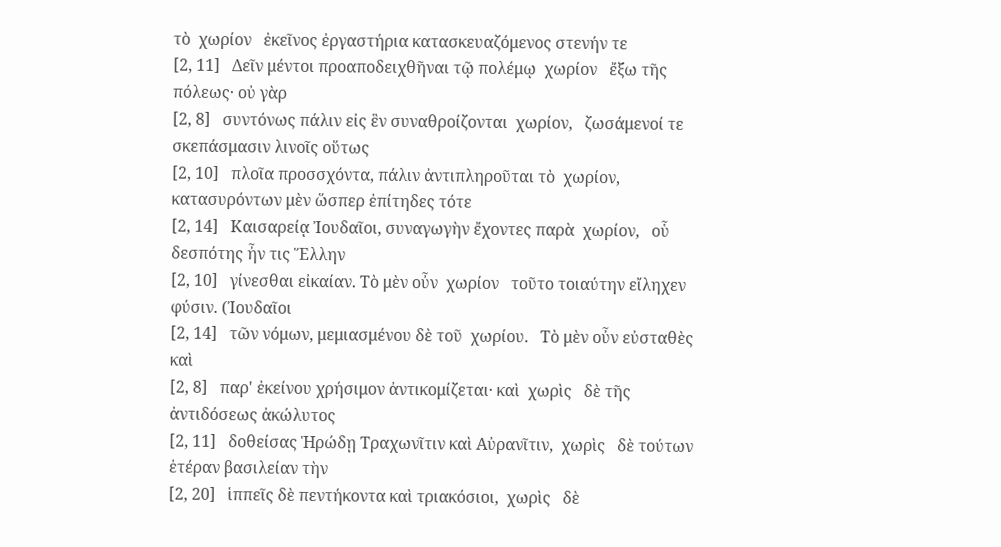τὸ  χωρίον   ἐκεῖνος ἐργαστήρια κατασκευαζόμενος στενήν τε
[2, 11]   Δεῖν μέντοι προαποδειχθῆναι τῷ πολέμῳ  χωρίον   ἔξω τῆς πόλεως· οὐ γὰρ
[2, 8]   συντόνως πάλιν εἰς ἓν συναθροίζονται  χωρίον,   ζωσάμενοί τε σκεπάσμασιν λινοῖς οὕτως
[2, 10]   πλοῖα προσσχόντα, πάλιν ἀντιπληροῦται τὸ  χωρίον,   κατασυρόντων μὲν ὥσπερ ἐπίτηδες τότε
[2, 14]   Καισαρείᾳ Ἰουδαῖοι, συναγωγὴν ἔχοντες παρὰ  χωρίον,   οὗ δεσπότης ἦν τις Ἕλλην
[2, 10]   γίνεσθαι εἰκαίαν. Τὸ μὲν οὖν  χωρίον   τοῦτο τοιαύτην εἴληχεν φύσιν. (Ἰουδαῖοι
[2, 14]   τῶν νόμων, μεμιασμένου δὲ τοῦ  χωρίου.   Τὸ μὲν οὖν εὐσταθὲς καὶ
[2, 8]   παρ' ἐκείνου χρήσιμον ἀντικομίζεται· καὶ  χωρὶς   δὲ τῆς ἀντιδόσεως ἀκώλυτος
[2, 11]   δοθείσας Ἡρώδῃ Τραχωνῖτιν καὶ Αὐρανῖτιν,  χωρὶς   δὲ τούτων ἑτέραν βασιλείαν τὴν
[2, 20]   ἱππεῖς δὲ πεντήκοντα καὶ τριακόσιοι,  χωρὶς   δὲ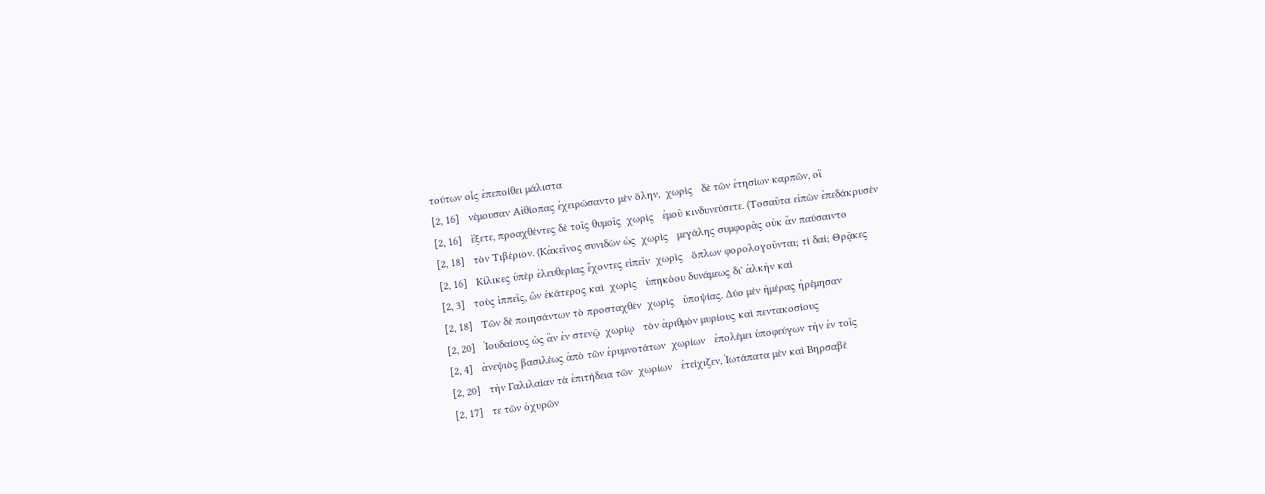τούτων οἷς ἐπεποίθει μάλιστα
[2, 16]   νέμουσαν Αἰθίοπας ἐχειρώσαντο μὲν ὅλην,  χωρὶς   δὲ τῶν ἐτησίων καρπῶν, οἳ
[2, 16]   ἕξετε, προαχθέντες δὲ τοῖς θυμοῖς  χωρὶς   ἐμοῦ κινδυνεύσετε. (Τοσαῦτα εἰπὼν ἐπεδάκρυσέν
[2, 18]   τὸν Τιβέριον. (Κἀκεῖνος συνιδὼν ὡς  χωρὶς   μεγάλης συμφορᾶς οὐκ ἂν παύσαιντο
[2, 16]   Κίλικες ὑπὲρ ἐλευθερίας ἔχοντες εἰπεῖν  χωρὶς   ὅπλων φορολογοῦνται; τί δαί; Θρᾷκες
[2, 3]   τοὺς ἱππεῖς, ὢν ἑκάτερος καὶ  χωρὶς   ὑπηκόου δυνάμεως δι' ἀλκὴν καὶ
[2, 18]   Τῶν δὲ ποιησάντων τὸ προσταχθὲν  χωρὶς   ὑποψίας. Δύο μὲν ἡμέρας ἠρέμησαν
[2, 20]   Ἰουδαίους ὡς ἂν ἐν στενῷ  χωρίῳ   τὸν ἀριθμὸν μυρίους καὶ πεντακοσίους
[2, 4]   ἀνεψιὸς βασιλέως ἀπὸ τῶν ἐρυμνοτάτων  χωρίων   ἐπολέμει ὑποφεύγων τὴν ἐν τοῖς
[2, 20]   τὴν Γαλιλαίαν τὰ ἐπιτήδεια τῶν  χωρίων   ἐτείχιζεν, Ἰωτάπατα μὲν καὶ Βηρσαβὲ
[2, 17]   τε τῶν ὀχυρῶν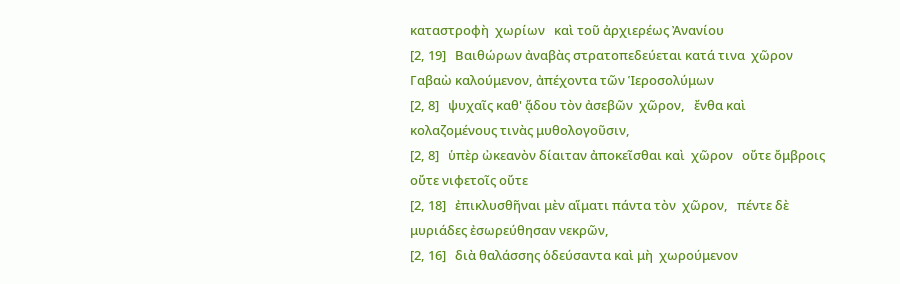καταστροφὴ  χωρίων   καὶ τοῦ ἀρχιερέως Ἀνανίου
[2, 19]   Βαιθώρων ἀναβὰς στρατοπεδεύεται κατά τινα  χῶρον   Γαβαὼ καλούμενον, ἀπέχοντα τῶν Ἱεροσολύμων
[2, 8]   ψυχαῖς καθ' ᾅδου τὸν ἀσεβῶν  χῶρον,   ἔνθα καὶ κολαζομένους τινὰς μυθολογοῦσιν,
[2, 8]   ὑπὲρ ὠκεανὸν δίαιταν ἀποκεῖσθαι καὶ  χῶρον   οὔτε ὄμβροις οὔτε νιφετοῖς οὔτε
[2, 18]   ἐπικλυσθῆναι μὲν αἵματι πάντα τὸν  χῶρον,   πέντε δὲ μυριάδες ἐσωρεύθησαν νεκρῶν,
[2, 16]   διὰ θαλάσσης ὁδεύσαντα καὶ μὴ  χωρούμενον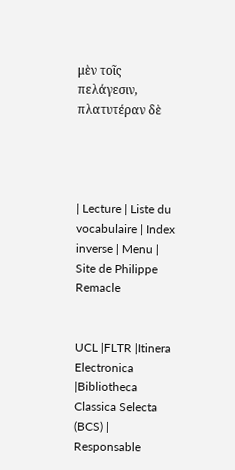μὲν τοῖς πελάγεσιν, πλατυτέραν δὲ




| Lecture | Liste du vocabulaire | Index inverse | Menu | Site de Philippe Remacle


UCL |FLTR |Itinera Electronica |Bibliotheca Classica Selecta (BCS) |
Responsable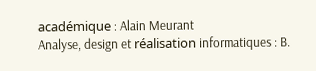académique : Alain Meurant
Analyse, design et réalisation informatiques : B.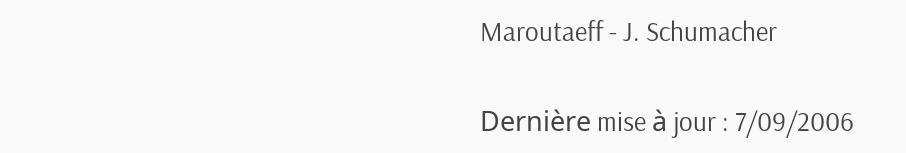Maroutaeff - J. Schumacher

Dernière mise à jour : 7/09/2006